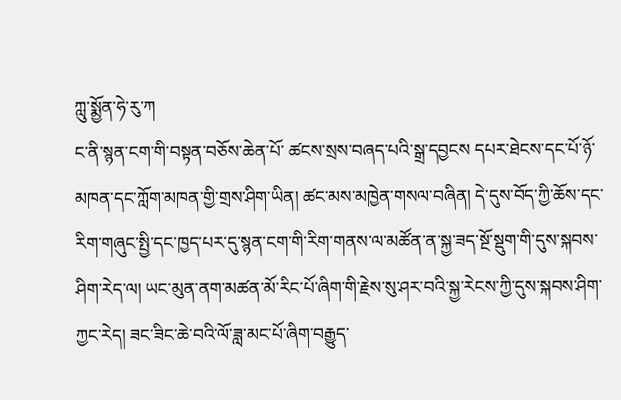ཀླུ་སྨྱོན་ཧེ་རུ་ཀ
ང་ནི་སྙན་ངག་གི་བསྟན་བཅོས་ཆེན་པོ་ ཚངས་སྲས་བཞད་པའི་སྒྲ་དབྱངས དཔར་ཐེངས་དང་པོ་ཉོ་མཁན་དང་ཀློག་མཁན་གྱི་གྲས་ཤིག་ཡིན། ཚང་མས་མཁྱེན་གསལ་བཞིན། དེ་དུས་བོད་ཀྱི་ཆོས་དང་རིག་གཞུང་སྤྱི་དང་ཁྱད་པར་དུ་སྙན་ངག་གི་རིག་གནས་ལ་མཚོན་ན་སྐྱ་ཟད་སྔོ་སྡུག་གི་དུས་སྐབས་ཤིག་རེད་ལ། ཡང་མུན་ནག་མཚན་མོ་རིང་པོ་ཞིག་གི་རྗེས་སུ་ཤར་བའི་སྐྱ་རེངས་ཀྱི་དུས་སྐབས་ཤིག་ཀྱང་རེད། ཟང་ཟིང་ཆེ་བའི་ལོ་ཟླ་མང་པོ་ཞིག་བརྒྱུད་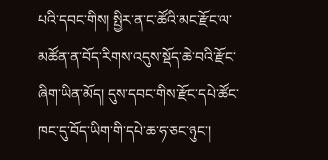པའི་དབང་གིས། སྤྱིར་ན་ང་ཚོའི་མང་རྫོང་ལ་མཚོན་ན་བོད་རིགས་འདུས་སྡོད་ཆེ་བའི་རྫོང་ཞིག་ཡིན་མོད། དུས་དབང་གིས་རྫོང་དཔེ་ཚོང་ཁང་དུ་བོད་ཡིག་གི་དཔེ་ཆ་ཧ་ཅང་ཉུང་།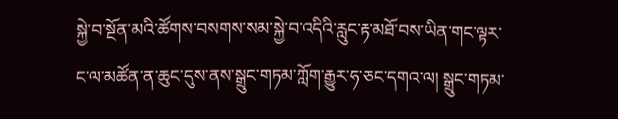སྐྱེ་བ་སྔོན་མའི་ཚོགས་བསགས་སམ་སྐྱེ་བ་འདིའི་རླུང་རྟ་མཐོ་བས་ཡིན་གང་ལྟར་ང་ལ་མཚོན་ན་ཆུང་དུས་ནས་སྒྲུང་གཏམ་ཀློག་རྒྱུར་ཧ་ཅང་དགའ་ལ། སྒྲུང་གཏམ་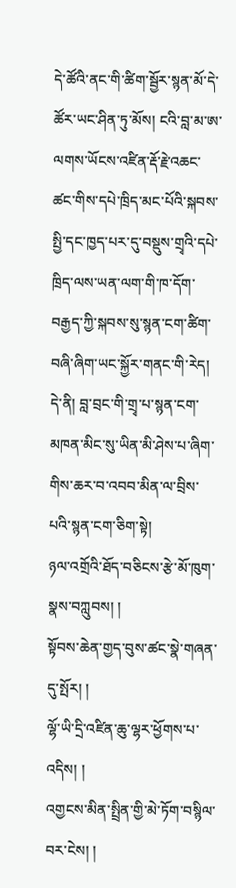དེ་ཚོའི་ནང་གི་ཚིག་སྦྱོར་སྙན་མོ་དེ་ཚོར་ཡང་ཤིན་ཏུ་མོས། ངའི་བླ་མ་ཨ་ལགས་ཡོངས་འཛིན་རྡོ་རྗེ་འཆང་ཚང་གིས་དཔེ་ཁྲིད་མང་པོའི་སྐབས་སྤྱི་དང་ཁྱད་པར་དུ་བསྡུས་གྲྭའི་དཔེ་ཁྲིད་ལས་ཡན་ལག་གི་ཁ་དོག་བརྒྱད་ཀྱི་སྐབས་སུ་སྙན་ངག་ཚིག་བཞི་ཞིག་ཡང་སྐྱོར་གནང་གི་རེད། དེ་ནི། བླ་བྲང་གི་གྲྭ་པ་སྙན་ངག་མཁན་མིང་སུ་ཡིན་མི་ཤེས་པ་ཞིག་གིས་ཆར་བ་འབབ་མིན་ལ་བྲིས་པའི་སྙན་ངག་ཅིག་སྟེ།
ཉལ་འགྲོའི་ཐོད་བཅིངས་རྩེ་མོ་ཁུག་སྣས་བཀླུབས། །
སྟོབས་ཆེན་གྱད་བུས་ཚང་སྣེ་གཞན་དུ་སྤོར། །
ལྷོ་ཡི་དྲི་འཛིན་ཆུ་ལྷར་ཕྱོགས་པ་འདིས། །
འགྱངས་མིན་སྤྲིན་གྱི་མེ་ཏོག་བསྙིལ་བར་ངེས། །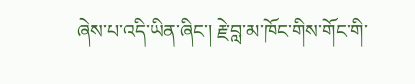ཞེས་པ་འདི་ཡིན་ཞིང་། རྗེ་བླ་མ་ཁོང་གིས་གོང་གི་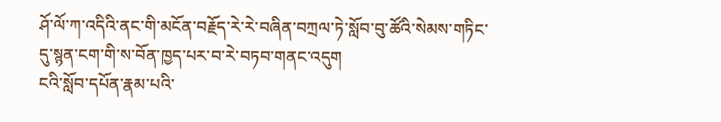ཤོ་ལོ་ཀ་འདིའི་ནང་གི་མངོན་བརྗོད་རེ་རེ་བཞིན་བཀྲལ་ཏེ་སློབ་བུ་ཚོའི་སེམས་གཏིང་དུ་སྙན་ངག་གི་ས་བོན་ཁྱད་པར་བ་རེ་བཏབ་གནང་འདུག
ངའི་སློབ་དཔོན་རྣམ་པའི་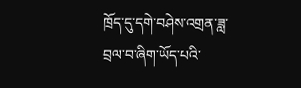ཁྲོད་དུ་དགེ་བཤེས་འགྲན་ཟླ་བྲལ་བ་ཞིག་ཡོད་པའི་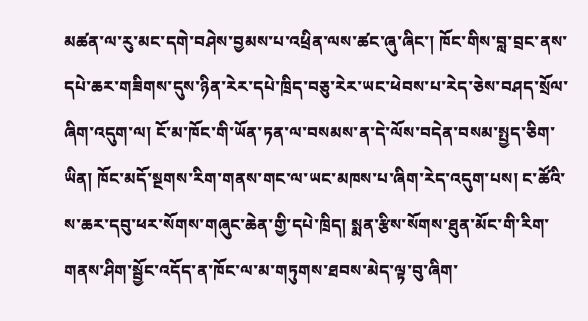མཚན་ལ་རུ་མང་དགེ་བཤེས་བྱམས་པ་འཕྲིན་ལས་ཚང་ཞུ་ཞིང་། ཁོང་གིས་བླ་བྲང་ནས་དཔེ་ཆར་གཟིགས་དུས་ཉིན་རེར་དཔེ་ཁྲིད་བཅུ་རེར་ཡང་ཕེབས་པ་རེད་ཅེས་བཤད་སྲོལ་ཞིག་འདུག་ལ། ངོ་མ་ཁོང་གི་ཡོན་ཏན་ལ་བསམས་ན་དེ་ལོས་བདེན་བསམ་སྤྱད་ཅིག་ཡིན། ཁོང་མདོ་སྔགས་རིག་གནས་གང་ལ་ཡང་མཁས་པ་ཞིག་རེད་འདུག་པས། ང་ཚོའི་ས་ཆར་དབུ་ཕར་སོགས་གཞུང་ཆེན་གྱི་དཔེ་ཁྲིད། སྨན་རྩིས་སོགས་ཐུན་མོང་གི་རིག་གནས་ཤིག་སྦྱོང་འདོད་ན་ཁོང་ལ་མ་གཏུགས་ཐབས་མེད་ལྟ་བུ་ཞིག་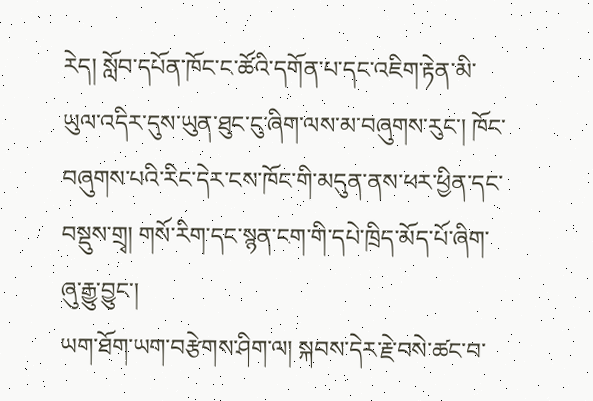རེད། སློབ་དཔོན་ཁོང་ང་ཚོའི་དགོན་པ་དང་འཇིག་རྟེན་མི་ཡུལ་འདིར་དུས་ཡུན་ཐུང་ངུ་ཞིག་ལས་མ་བཞུགས་རུང་། ཁོང་བཞུགས་པའི་རིང་དེར་ངས་ཁོང་གི་མདུན་ནས་ཕར་ཕྱིན་དང་བསྡུས་གྲྭ། གསོ་རིག་དང་སྙན་ངག་གི་དཔེ་ཁྲིད་མོད་པོ་ཞིག་ཞུ་རྒྱུ་བྱུང་།
ཡག་ཐོག་ཡག་བརྩེགས་ཤིག་ལ། སྐབས་དེར་རྗེ་བསེ་ཚང་བ་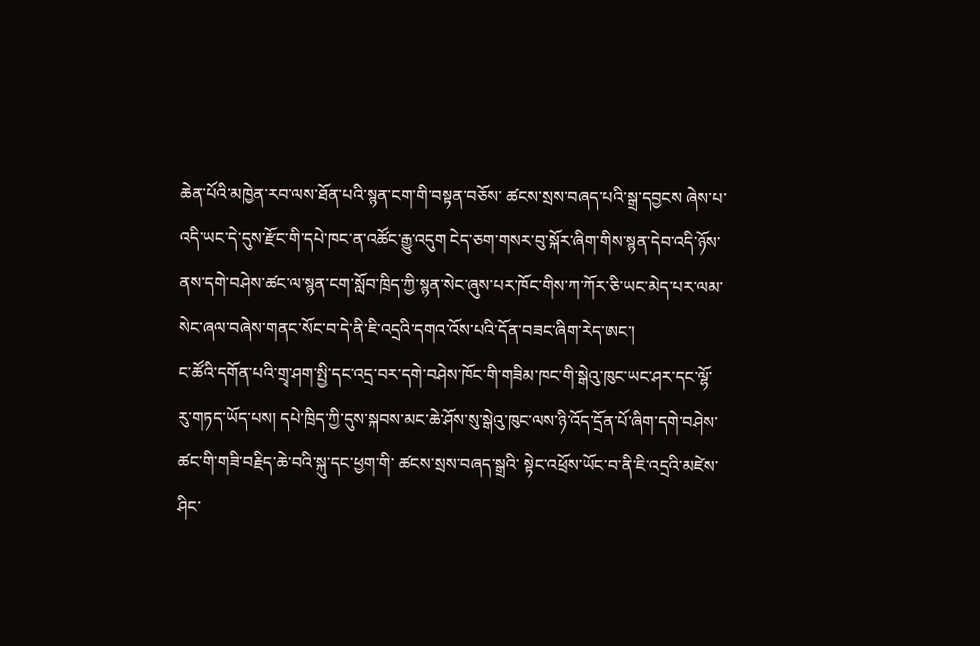ཆེན་པོའི་མཁྱེན་རབ་ལས་ཐོན་པའི་སྙན་ངག་གི་བསྟན་བཅོས་ ཚངས་སྲས་བཞད་པའི་སྒྲ་དབྱངས ཞེས་པ་འདི་ཡང་དེ་དུས་རྫོང་གི་དཔེ་ཁང་ན་འཚོང་རྒྱུ་འདུག ངེད་ཅག་གསར་བུ་སྐོར་ཞིག་གིས་སྙན་དེབ་འདི་ཉོས་ནས་དགེ་བཤེས་ཚང་ལ་སྙན་ངག་སློབ་ཁྲིད་ཀྱི་སྙན་སེང་ཞུས་པར་ཁོང་གིས་ཀ་ཀོར་ཅི་ཡང་མེད་པར་ལམ་སེང་ཞལ་བཞེས་གནང་སོང་བ་དེ་ནི་ཇི་འདྲའི་དགའ་འོས་པའི་དོན་བཟང་ཞིག་རེད་ཨང་།
ང་ཚོའི་དགོན་པའི་གྲྭ་ཤག་སྤྱི་དང་འདྲ་བར་དགེ་བཤེས་ཁོང་གི་གཟིམ་ཁང་གི་སྒེའུ་ཁུང་ཡང་ཤར་དང་ལྷོ་རུ་གཏད་ཡོད་པས། དཔེ་ཁྲིད་ཀྱི་དུས་སྐབས་མང་ཆེ་ཤོས་སུ་སྒེའུ་ཁུང་ལས་ཉི་འོད་དྲོན་པོ་ཞིག་དགེ་བཤེས་ཚང་གི་གཟི་བརྗིད་ཆེ་བའི་སྐུ་དང་ཕྱག་གི་ ཚངས་སྲས་བཞད་སྒྲའི་ སྟེང་འཕྲོས་ཡོང་བ་ནི་ཇི་འདྲའི་མཛེས་ཤིང་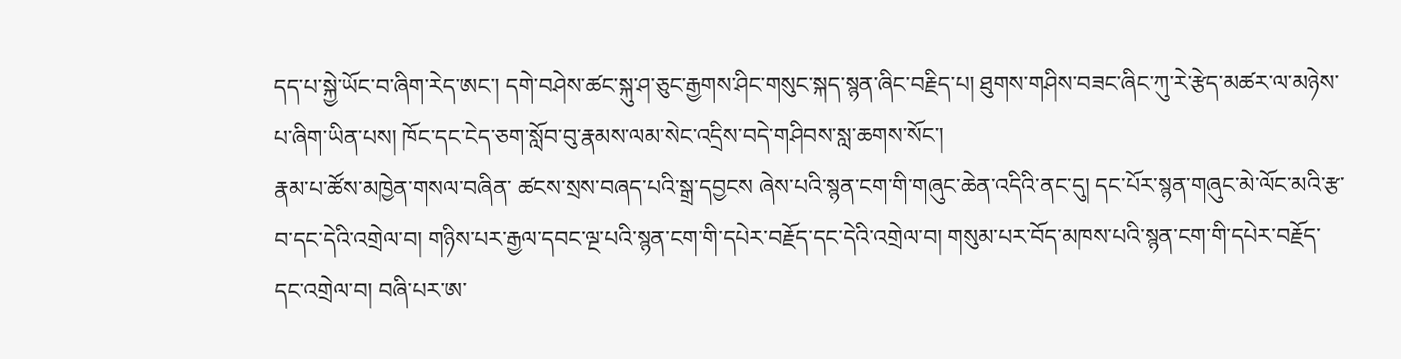དད་པ་སྐྱེ་ཡོང་བ་ཞིག་རེད་ཨང་། དགེ་བཤེས་ཚང་སྐུ་ཤ་ཅུང་རྒྱགས་ཤིང་གསུང་སྐད་སྙན་ཞིང་བརྗིད་པ། ཐུགས་གཤིས་བཟང་ཞིང་ཀུ་རེ་རྩེད་མཚར་ལ་མཉེས་པ་ཞིག་ཡིན་པས། ཁོང་དང་ངེད་ཅག་སློབ་བུ་རྣམས་ལམ་སེང་འདྲིས་བདེ་གཤིབས་སླ་ཆགས་སོང་།
རྣམ་པ་ཚོས་མཁྱེན་གསལ་བཞིན་ ཚངས་སྲས་བཞད་པའི་སྒྲ་དབྱངས ཞེས་པའི་སྙན་ངག་གི་གཞུང་ཆེན་འདིའི་ནང་དུ། དང་པོར་སྙན་གཞུང་མེ་ལོང་མའི་རྩ་བ་དང་དེའི་འགྲེལ་བ། གཉིས་པར་རྒྱལ་དབང་ལྔ་པའི་སྙན་ངག་གི་དཔེར་བརྗོད་དང་དེའི་འགྲེལ་བ། གསུམ་པར་བོད་མཁས་པའི་སྙན་ངག་གི་དཔེར་བརྗོད་དང་འགྲེལ་བ། བཞི་པར་ཨ་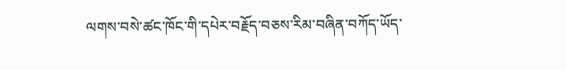ལགས་བསེ་ཚང་ཁོང་གི་དཔེར་བརྗོད་བཅས་རིམ་བཞིན་བཀོད་ཡོད་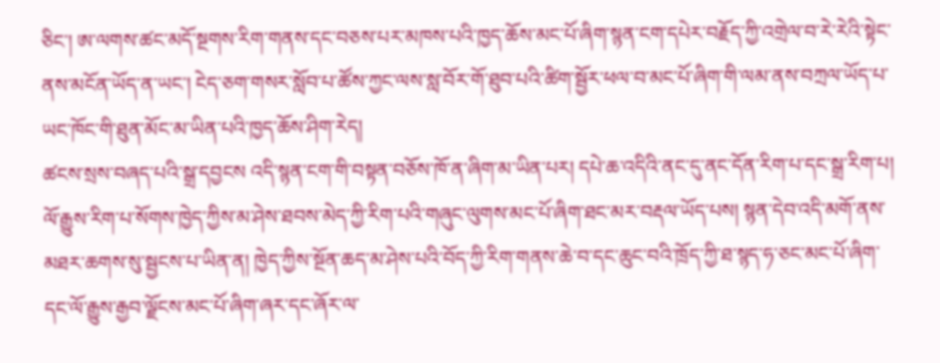ཅིང་། ཨ་ལགས་ཚང་མདོ་སྔགས་རིག་གནས་དང་བཅས་པར་མཁས་པའི་ཁྱད་ཆོས་མང་པོ་ཞིག་སྙན་ངག་དཔེར་བརྗོད་ཀྱི་འགྲེལ་བ་རེ་རེའི་སྟེང་ནས་མངོན་ཡོད་ན་ཡང་། ངེད་ཅག་གསར་སློབ་པ་ཚོས་ཀྱང་ལས་སླ་བོར་གོ་ཐུབ་པའི་ཚིག་སྦྱོར་ཕལ་བ་མང་པོ་ཞིག་གི་ལམ་ནས་བཀྲལ་ཡོད་པ་ཡང་ཁོང་གི་ཐུན་མོང་མ་ཡིན་པའི་ཁྱད་ཆོས་ཤིག་རེད།
ཚངས་སྲས་བཞད་པའི་སྒྲ་དབྱངས འདི་སྙན་ངག་གི་བསྟན་བཅོས་ཁོ་ན་ཞིག་མ་ཡིན་པར། དཔེ་ཆ་འདིའི་ནང་དུ་ནང་དོན་རིག་པ་དང་སྒྲ་རིག་པ། ལོ་རྒྱུས་རིག་པ་སོགས་ཁྱེད་ཀྱིས་མ་ཤེས་ཐབས་མེད་ཀྱི་རིག་པའི་གཞུང་ལུགས་མང་པོ་ཞིག་ཐང་མར་བརྡལ་ཡོད་པས། སྙན་དེབ་འདི་མགོ་ནས་མཐར་ཆགས་སུ་སྦྱངས་པ་ཡིན་ན། ཁྱེད་ཀྱིས་སྔོན་ཆད་མ་ཤེས་པའི་བོད་ཀྱི་རིག་གནས་ཆེ་བ་དང་ཆུང་བའི་ཁྲོད་ཀྱི་ཐ་སྙད་ཧ་ཅང་མང་པོ་ཞིག་དང་ལོ་རྒྱུས་རྒྱབ་ལྗོངས་མང་པོ་ཞིག་ཞར་དང་ཞོར་ལ་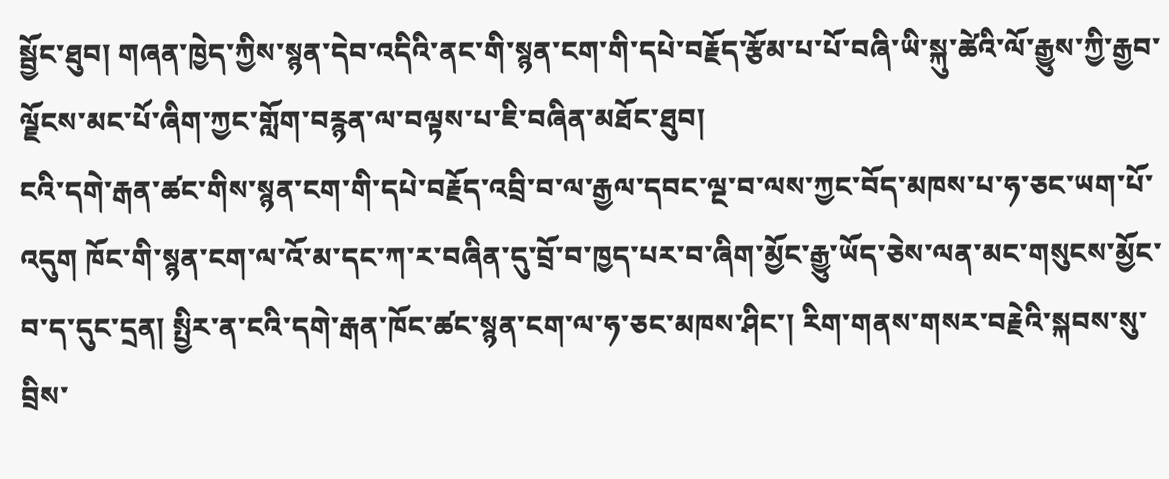སྦྱོང་ཐུབ། གཞན་ཁྱེད་ཀྱིས་སྙན་དེབ་འདིའི་ནང་གི་སྙན་ངག་གི་དཔེ་བརྗོད་རྩོམ་པ་པོ་བཞི་ཡི་སྐུ་ཚེའི་ལོ་རྒྱུས་ཀྱི་རྒྱབ་ལྗོངས་མང་པོ་ཞིག་ཀྱང་གློག་བརྙན་ལ་བལྟས་པ་ཇི་བཞིན་མཐོང་ཐུབ།
ངའི་དགེ་རྒན་ཚང་གིས་སྙན་ངག་གི་དཔེ་བརྗོད་འབྲི་བ་ལ་རྒྱལ་དབང་ལྔ་བ་ལས་ཀྱང་བོད་མཁས་པ་ཧ་ཅང་ཡག་པོ་འདུག ཁོང་གི་སྙན་ངག་ལ་འོ་མ་དང་ཀ་ར་བཞིན་དུ་བྲོ་བ་ཁྱད་པར་བ་ཞིག་མྱོང་རྒྱུ་ཡོད་ཅེས་ལན་མང་གསུངས་མྱོང་བ་ད་དུང་དྲན། སྤྱིར་ན་ངའི་དགེ་རྒན་ཁོང་ཚང་སྙན་ངག་ལ་ཧ་ཅང་མཁས་ཤིང་། རིག་གནས་གསར་བརྗེའི་སྐབས་སུ་བྲིས་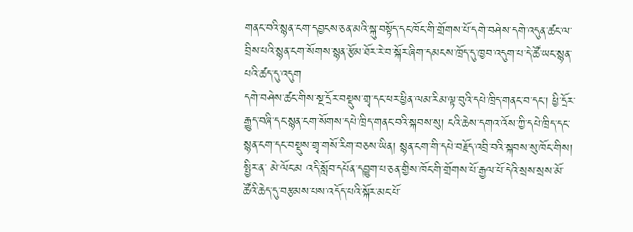གནང་བའི་སྙན་ངག་དབྱངས་ཅན་མའི་སྐུ་བསྟོད་དང་ཁོང་གི་གྲོགས་པོ་དགེ་བཤེས་དགེ་འདུན་ཚང་ལ་བྲིས་པའི་སྙན་ངག་སོགས་སྙན་རྩོམ་ཐོར་རེ་བ་སྐོར་ཞིག་དམངས་ཁྲོད་དུ་ཁྱབ་འདུག་པ་དེ་ཚོ་ཡང་སྙན་པའི་ཚད་དུ་འདུག
དགེ་བཤེས་ཚང་གིས་སྔ་དྲོར་བསྡུས་གྲྭ་དང་ཕར་ཕྱིན་ལམ་རིམ་ལྟ་བུའི་དཔེ་ཁྲིད་གནང་བ་དང་། ཕྱི་དྲོར་རྒྱུད་བཞི་དང་སྙན་ངག་སོགས་དཔེ་ཁྲིད་གནང་བའི་སྐབས་སུ། ངའི་ཆེས་དགའ་འོས་ཀྱི་དཔེ་ཁྲིད་དང་སྙན་ངག་དང་བསྡུས་གྲྭ་གསོ་རིག་བཅས་ཡིན། སྙན་ངག་གི་དཔེ་བརྗོད་འབྲི་བའི་སྐབས་སུ་ཁོང་གིས། སྤྱིར་ན་ མེ་ལོང་མ འདི་སློབ་དཔོན་དབྱུག་པ་ཅན་གྱིས་ཁོང་གི་གྲོགས་པོ་རྒྱལ་པོ་དེའི་སྲས་སྲས་མོ་ཚོའི་ཆེད་དུ་བརྩམས་པས་འདོད་པའི་སྐོར་མང་པོ་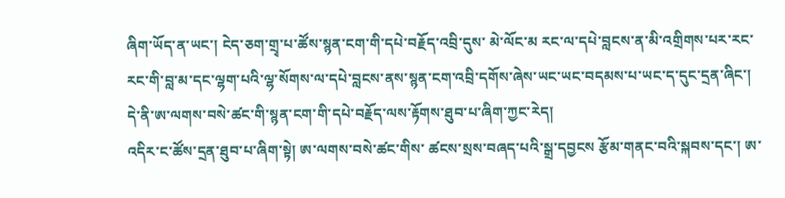ཞིག་ཡོད་ན་ཡང་། ངེད་ཅག་གྲྭ་པ་ཚོས་སྙན་ངག་གི་དཔེ་བརྗོད་འབྲི་དུས་ མེ་ལོང་མ རང་ལ་དཔེ་བླངས་ན་མི་འགྲིགས་པར་རང་རང་གི་བླ་མ་དང་ལྷག་པའི་ལྷ་སོགས་ལ་དཔེ་བླངས་ནས་སྙན་ངག་འབྲི་དགོས་ཞེས་ཡང་ཡང་བདམས་པ་ཡང་ད་དུང་དྲན་ཞིང་། དེ་ནི་ཨ་ལགས་བསེ་ཚང་གི་སྙན་ངག་གི་དཔེ་བརྗོད་ལས་རྟོགས་ཐུབ་པ་ཞིག་ཀྱང་རེད།
འདིར་ང་ཚོས་དྲན་ཐུབ་པ་ཞིག་སྟེ། ཨ་ལགས་བསེ་ཚང་གིས་ ཚངས་སྲས་བཞད་པའི་སྒྲ་དབྱངས རྩོམ་གནང་བའི་སྐབས་དང་། ཨ་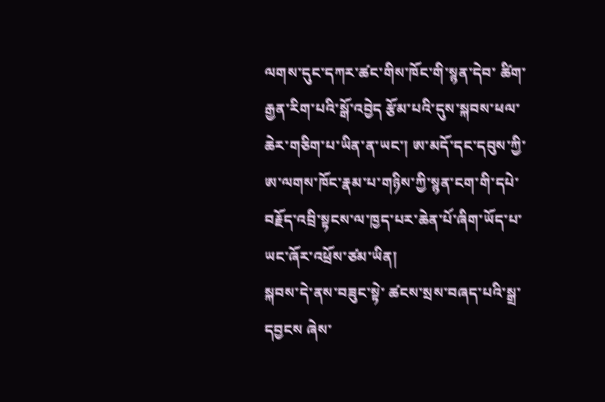ལགས་དུང་དཀར་ཚང་གིས་ཁོང་གི་སྙན་དེབ་ ཚིག་རྒྱན་རིག་པའི་སྒོ་འབྱེད རྩོམ་པའི་དུས་སྐབས་ཕལ་ཆེར་གཅིག་པ་ཡིན་ན་ཡང་། ཨ་མདོ་དང་དབུས་ཀྱི་ཨ་ལགས་ཁོང་རྣམ་པ་གཉིས་ཀྱི་སྙན་ངག་གི་དཔེ་བརྗོད་འབྲི་སྟངས་ལ་ཁྱད་པར་ཆེན་པོ་ཞིག་ཡོད་པ་ཡང་ཞོར་འཕྲོས་ཙམ་ཡིན།
སྐབས་དེ་ནས་བཟུང་སྟེ་ ཚངས་སྲས་བཞད་པའི་སྒྲ་དབྱངས ཞེས་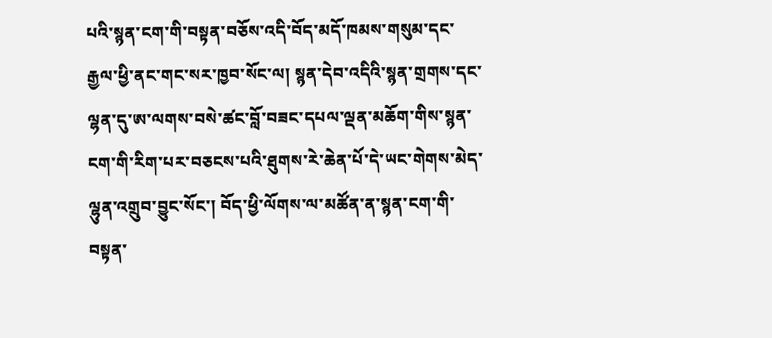པའི་སྙན་ངག་གི་བསྟན་བཅོས་འདི་བོད་མདོ་ཁམས་གསུམ་དང་རྒྱལ་ཕྱི་ནང་གང་སར་ཁྱབ་སོང་ལ། སྙན་དེབ་འདིའི་སྙན་གྲགས་དང་ལྷན་དུ་ཨ་ལགས་བསེ་ཚང་བློ་བཟང་དཔལ་ལྡན་མཆོག་གིས་སྙན་ངག་གི་རིག་པར་བཅངས་པའི་ཐུགས་རེ་ཆེན་པོ་དེ་ཡང་གེགས་མེད་ལྷུན་འགྲུབ་བྱུང་སོང་། བོད་ཕྱི་ལོགས་ལ་མཚོན་ན་སྙན་ངག་གི་བསྟན་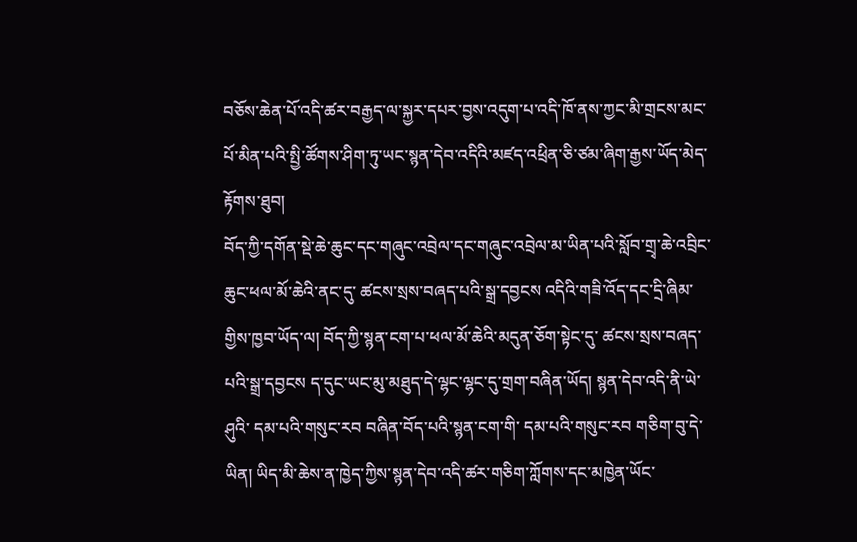བཅོས་ཆེན་པོ་འདི་ཚར་བརྒྱད་ལ་སྐྱར་དཔར་བྱས་འདུག་པ་འདི་ཁོ་ནས་ཀྱང་མི་གྲངས་མང་པོ་མིན་པའི་སྤྱི་ཚོགས་ཤིག་ཏུ་ཡང་སྙན་དེབ་འདིའི་མཛད་འཕྲིན་ཅི་ཙམ་ཞིག་རྒྱས་ཡོད་མེད་རྟོགས་ཐུབ།
བོད་ཀྱི་དགོན་སྡེ་ཆེ་ཆུང་དང་གཞུང་འབྲེལ་དང་གཞུང་འབྲེལ་མ་ཡིན་པའི་སློབ་གྲྭ་ཆེ་འབྲིང་ཆུང་ཕལ་མོ་ཆེའི་ནང་དུ་ ཚངས་སྲས་བཞད་པའི་སྒྲ་དབྱངས འདིའི་གཟི་འོད་དང་དྲི་ཞིམ་གྱིས་ཁྱབ་ཡོད་ལ། བོད་ཀྱི་སྙན་ངག་པ་ཕལ་མོ་ཆེའི་མདུན་ཅོག་སྟེང་དུ་ ཚངས་སྲས་བཞད་པའི་སྒྲ་དབྱངས ད་དུང་ཡང་མུ་མཐུད་དེ་ལྷང་ལྷང་དུ་གྲག་བཞིན་ཡོད། སྙན་དེབ་འདི་ནི་ཡེ་ཤུའི་ དམ་པའི་གསུང་རབ བཞིན་བོད་པའི་སྙན་ངག་གི་ དམ་པའི་གསུང་རབ གཅིག་བུ་དེ་ཡིན། ཡིད་མི་ཆེས་ན་ཁྱེད་ཀྱིས་སྙན་དེབ་འདི་ཚར་གཅིག་ཀློགས་དང་མཁྱེན་ཡོང་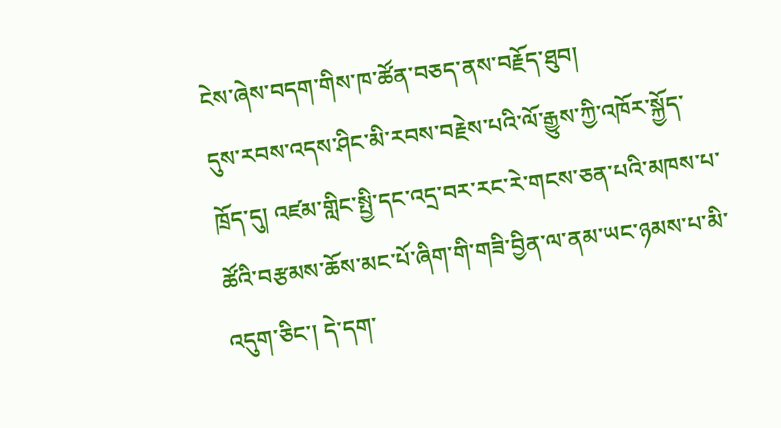ངེས་ཞེས་བདག་གིས་ཁ་ཚོན་བཅད་ནས་བརྗོད་ཐུབ།
དུས་རབས་འདས་ཤིང་མི་རབས་བརྗེས་པའི་ལོ་རྒྱུས་ཀྱི་འཁོར་སྐྱོད་ཁྲོད་དུ། འཛམ་གླིང་སྤྱི་དང་འདྲ་བར་རང་རེ་གངས་ཅན་པའི་མཁས་པ་ཚོའི་བརྩམས་ཆོས་མང་པོ་ཞིག་གི་གཟི་བྱིན་ལ་ནམ་ཡང་ཉམས་པ་མི་འདུག་ཅིང་། དེ་དག་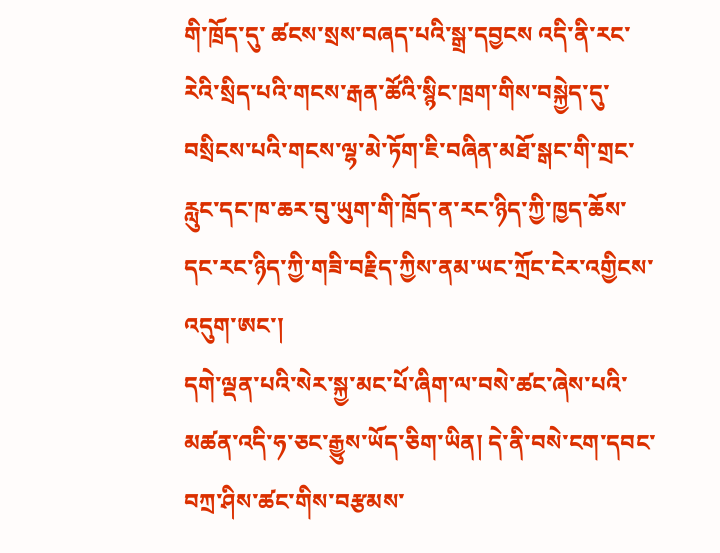གི་ཁྲོད་དུ་ ཚངས་སྲས་བཞད་པའི་སྒྲ་དབྱངས འདི་ནི་རང་རེའི་སྲིད་པའི་གངས་རྒན་ཚོའི་སྙིང་ཁྲག་གིས་བསྐྱེད་དུ་བསྲིངས་པའི་གངས་ལྷ་མེ་ཏོག་ཇི་བཞིན་མཐོ་སྒང་གི་གྲང་རླུང་དང་ཁ་ཆར་བུ་ཡུག་གི་ཁྲོད་ན་རང་ཉིད་ཀྱི་ཁྱད་ཆོས་དང་རང་ཉིད་ཀྱི་གཟི་བརྗིད་ཀྱིས་ནམ་ཡང་ཀྲོང་ངེར་འགྱིངས་འདུག་ཨང་།
དགེ་ལྡན་པའི་སེར་སྐྱ་མང་པོ་ཞིག་ལ་བསེ་ཚང་ཞེས་པའི་མཚན་འདི་ཧ་ཅང་རྒྱུས་ཡོད་ཅིག་ཡིན། དེ་ནི་བསེ་ངག་དབང་བཀྲ་ཤིས་ཚང་གིས་བརྩམས་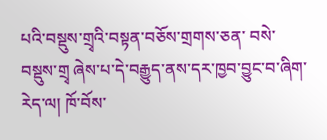པའི་བསྡུས་གྲྭའི་བསྟན་བཅོས་གྲགས་ཅན་ བསེ་བསྡུས་གྲྭ ཞེས་པ་དེ་བརྒྱུད་ནས་དར་ཁྱབ་བྱུང་བ་ཞིག་རེད་ལ། ཁོ་བོས་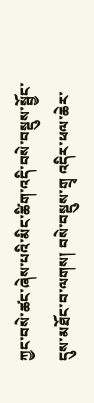ཀྱང་བསེ་ཚང་ཞེས་པའི་མིང་ཚིག་འདི་བསེ་བསྡུས་སྦྱོང་དུས་མཐོང་བ་ལགས། བསེ་བསྡུས་གྲྭ འདིར་ཕལ་ཆེར་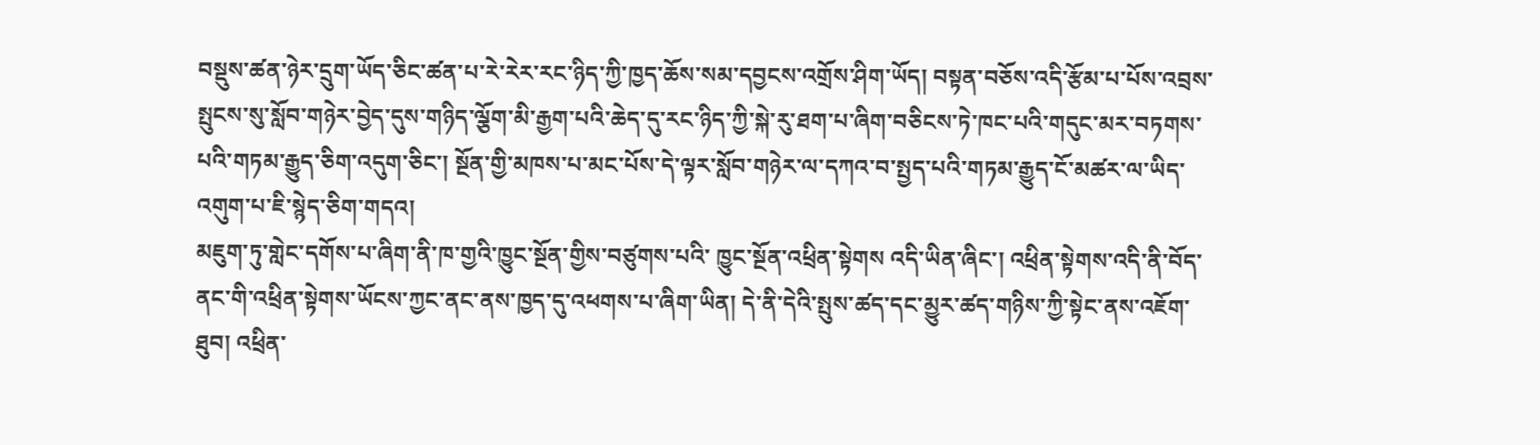བསྡུས་ཚན་ཉེར་དྲུག་ཡོད་ཅིང་ཚན་པ་རེ་རེར་རང་ཉིད་ཀྱི་ཁྱད་ཆོས་སམ་དབྱངས་འགྲོས་ཤིག་ཡོད། བསྟན་བཅོས་འདི་རྩོམ་པ་པོས་འབྲས་སྤུངས་སུ་སློབ་གཉེར་བྱེད་དུས་གཉིད་ལྕོག་མི་རྒྱག་པའི་ཆེད་དུ་རང་ཉིད་ཀྱི་སྐེ་རུ་ཐག་པ་ཞིག་བཅིངས་ཏེ་ཁང་པའི་གདུང་མར་བཏགས་པའི་གཏམ་རྒྱུད་ཅིག་འདུག་ཅིང་། སྔོན་གྱི་མཁས་པ་མང་པོས་དེ་ལྟར་སློབ་གཉེར་ལ་དཀའ་བ་སྤྱད་པའི་གཏམ་རྒྱུད་ངོ་མཚར་ལ་ཡིད་འགུག་པ་ཇི་སྙེད་ཅིག་གདའ།
མཇུག་ཏུ་གླེང་དགོས་པ་ཞིག་ནི་ཁ་གྱའི་ཁྱུང་སྔོན་གྱིས་བཙུགས་པའི་ ཁྱུང་སྔོན་འཕྲིན་སྟེགས འདི་ཡིན་ཞིང་། འཕྲིན་སྟེགས་འདི་ནི་བོད་ནང་གི་འཕྲིན་སྟེགས་ཡོངས་ཀྱང་ནང་ནས་ཁྱད་དུ་འཕགས་པ་ཞིག་ཡིན། དེ་ནི་དེའི་སྤུས་ཚད་དང་མྱུར་ཚད་གཉིས་ཀྱི་སྟེང་ནས་འཇོག་ཐུབ། འཕྲིན་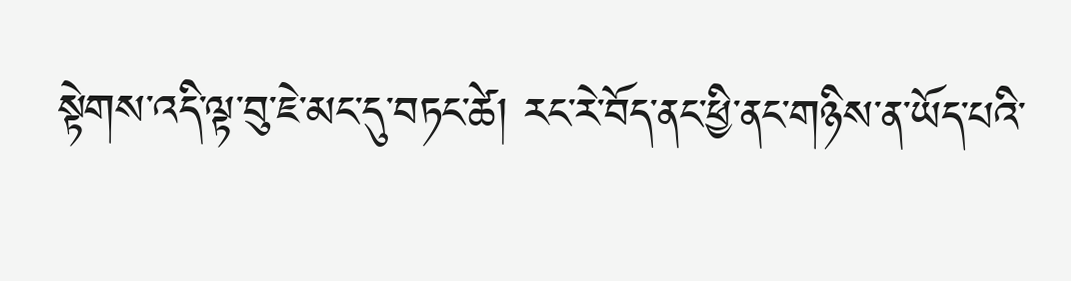སྟེགས་འདི་ལྟ་བུ་ཇེ་མང་དུ་བཏང་ཚེ། རང་རེ་བོད་ནང་ཕྱི་ནང་གཉིས་ན་ཡོད་པའི་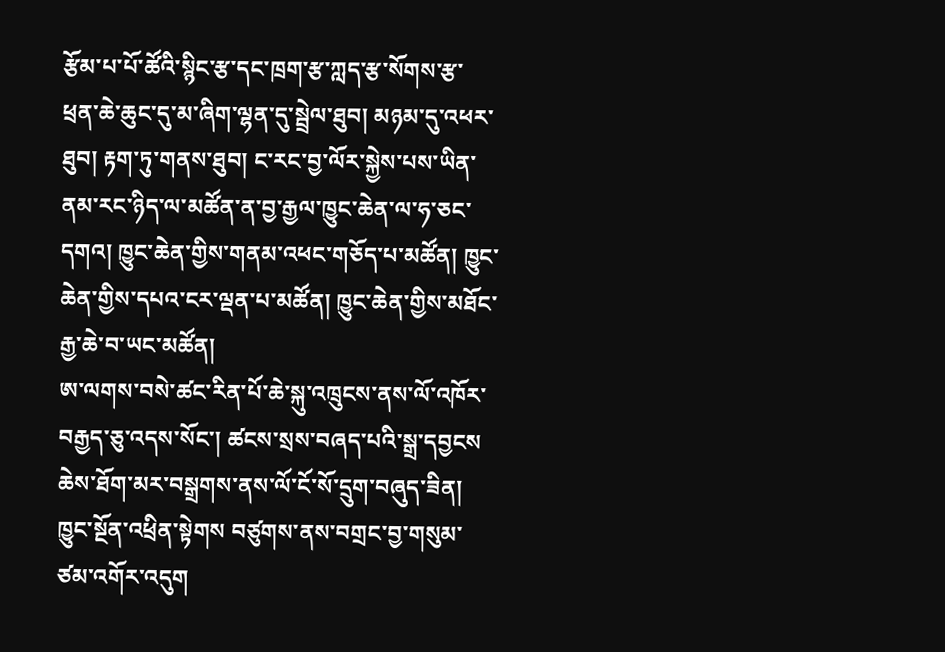རྩོམ་པ་པོ་ཚོའི་སྙིང་རྩ་དང་ཁྲག་རྩ་ཀླད་རྩ་སོགས་རྩ་ཕྲན་ཆེ་ཆུང་དུ་མ་ཞིག་ལྷན་དུ་སྦྲེལ་ཐུབ། མཉམ་དུ་འཕར་ཐུབ། རྟག་ཏུ་གནས་ཐུབ། ང་རང་བྱ་ལོར་སྐྱེས་པས་ཡིན་ནམ་རང་ཉིད་ལ་མཚོན་ན་བྱ་རྒྱལ་ཁྱུང་ཆེན་ལ་ཧ་ཅང་དགའ། ཁྱུང་ཆེན་གྱིས་གནམ་འཕང་གཅོད་པ་མཚོན། ཁྱུང་ཆེན་གྱིས་དཔའ་ངར་ལྡན་པ་མཚོན། ཁྱུང་ཆེན་གྱིས་མཐོང་རྒྱ་ཆེ་བ་ཡང་མཚོན།
ཨ་ལགས་བསེ་ཚང་རིན་པོ་ཆེ་སྐུ་འཁྲུངས་ནས་ལོ་འཁོར་བརྒྱད་ཅུ་འདས་སོང་། ཚངས་སྲས་བཞད་པའི་སྒྲ་དབྱངས ཆེས་ཐོག་མར་བསྒྲགས་ནས་ལོ་ངོ་སོ་དྲུག་བཞུད་ཟིན། ཁྱུང་སྔོན་འཕྲིན་སྟེགས བཙུགས་ནས་བགྲང་བྱ་གསུམ་ཙམ་འགོར་འདུག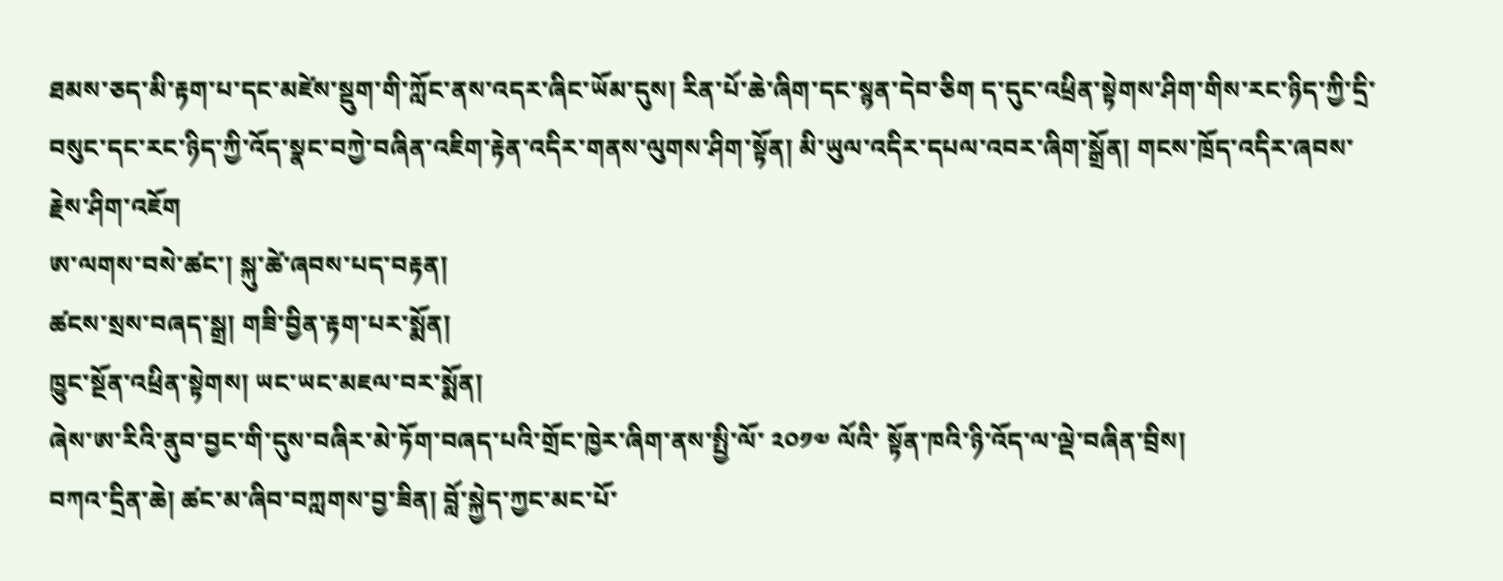ཐམས་ཅད་མི་རྟག་པ་དང་མཛེས་སྡུག་གི་ཀློང་ནས་འདར་ཞིང་ཡོམ་དུས། རིན་པོ་ཆེ་ཞིག་དང་སྙན་དེབ་ཅིག ད་དུང་འཕྲིན་སྟེགས་ཤིག་གིས་རང་ཉིད་ཀྱི་དྲི་བསུང་དང་རང་ཉིད་ཀྱི་འོད་སྣང་བཀྱེ་བཞིན་འཇིག་རྟེན་འདིར་གནས་ལུགས་ཤིག་སྟོན། མི་ཡུལ་འདིར་དཔལ་འབར་ཞིག་སྒྲོན། གངས་ཁྲོད་འདིར་ཞབས་རྗེས་ཤིག་འཇོག
ཨ་ལགས་བསེ་ཚང་། སྐུ་ཚེ་ཞབས་པད་བརྟན།
ཚངས་སྲས་བཞད་སྒྲ། གཟི་བྱིན་རྟག་པར་སྨོན།
ཁྱུང་སྔོན་འཕྲིན་སྟེགས། ཡང་ཡང་མཇལ་བར་སྨོན།
ཞེས་ཨ་རིའི་ནུབ་བྱང་གི་དུས་བཞིར་མེ་ཏོག་བཞད་པའི་གྲོང་ཁྱེར་ཞིག་ནས་སྤྱི་ལོ་ ༢༠༡༧ ལོའི་ སྟོན་ཁའི་ཉི་འོད་ལ་ལྡེ་བཞིན་བྲིས།
བཀའ་དྲིན་ཆེ། ཚང་མ་ཞིབ་བཀླགས་བྱ་ཟིན། བློ་སྐྱེད་ཀྱང་མང་པོ་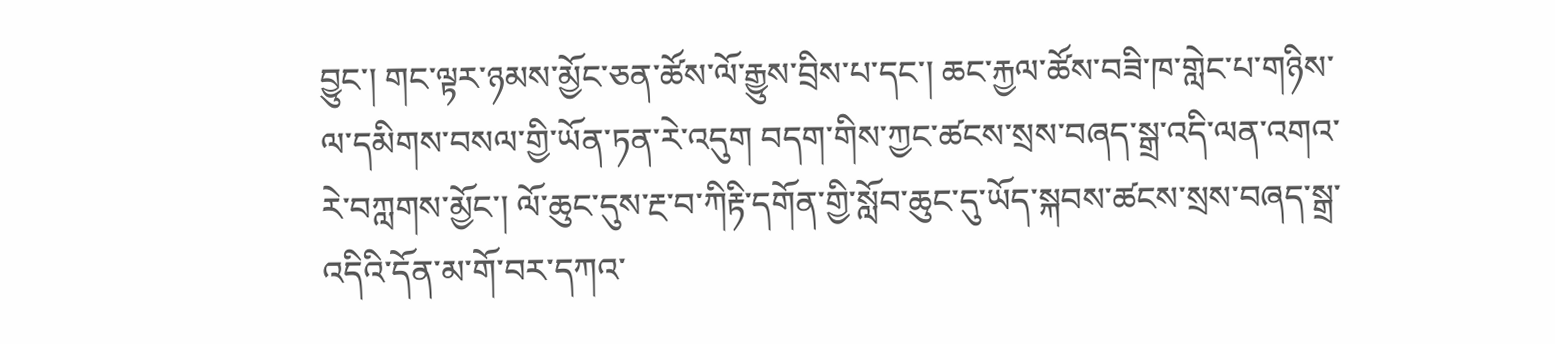བྱུང་། གང་ལྟར་ཉམས་མྱོང་ཅན་ཚོས་ལོ་རྒྱུས་བྲིས་པ་དང་། ཆང་རྐྱལ་ཚོས་བཟི་ཁ་གླེང་པ་གཉིས་ལ་དམིགས་བསལ་གྱི་ཡོན་ཏན་རེ་འདུག བདག་གིས་ཀྱང་ཚངས་སྲས་བཞད་སྒྲ་འདི་ལན་འགའ་རེ་བཀླགས་མྱོང་། ལོ་ཆུང་དུས་རྔ་བ་ཀིརྟི་དགོན་གྱི་སློབ་ཆུང་དུ་ཡོད་སྐབས་ཚངས་སྲས་བཞད་སྒྲ་འདིའི་དོན་མ་གོ་བར་དཀའ་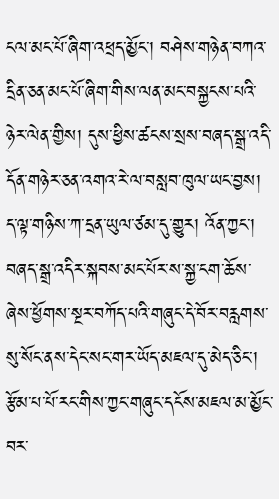ངལ་མང་པོ་ཞིག་འཕྲད་མྱོང་། བཤེས་གཉེན་བཀའ་དྲིན་ཅན་མང་པོ་ཞིག་གིས་ལན་མང་བསྐྱངས་པའི་ཉེར་ལེན་གྱིས། དུས་ཕྱིས་ཚངས་སྲས་བཞད་སྒྲ་འདི་དོན་གཉེར་ཅན་འགའ་རེ་ལ་བསླབ་ཁུལ་ཡང་བྱས། ད་ལྟ་གཉིས་ཀ་དྲན་ཡུལ་ཙམ་དུ་གྱུར། འོན་ཀྱང་། བཞད་སྒྲ་འདིར་སྐབས་མང་པོར་ས་སྐྱ་ངག་ཆོས་ཞེས་ཕྱོགས་སྔར་བཀོད་པའི་གཞུང་དེ་བོར་བརླགས་སུ་སོང་ནས་དེང་སང་གར་ཡོད་མཇལ་དུ་མེད་ཅིང་། རྩོམ་པ་པོ་རང་གིས་ཀྱང་གཞུང་དངོས་མཇལ་མ་མྱོང་བར་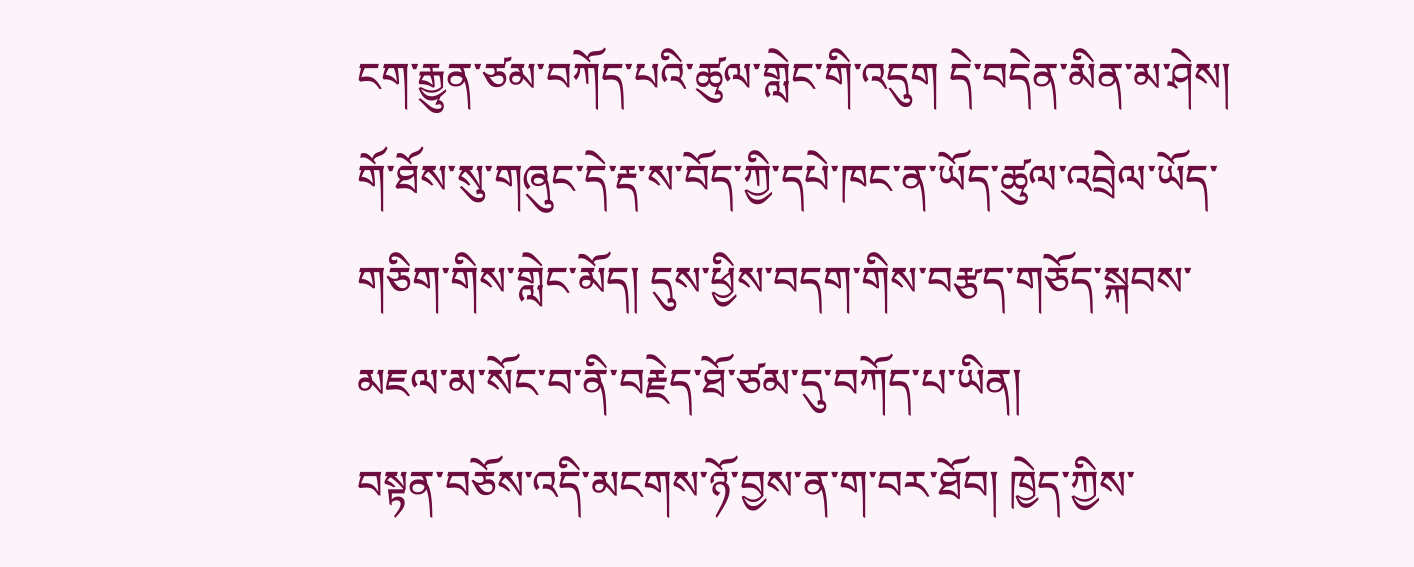ངག་རྒྱུན་ཙམ་བཀོད་པའི་ཚུལ་གླེང་གི་འདུག དེ་བདེན་མིན་མ་ཤེས། གོ་ཐོས་སུ་གཞུང་དེ་རྡ་ས་བོད་ཀྱི་དཔེ་ཁང་ན་ཡོད་ཚུལ་འབྲེལ་ཡོད་གཅིག་གིས་གླེང་མོད། དུས་ཕྱིས་བདག་གིས་བརྩད་གཅོད་སྐབས་མཇལ་མ་སོང་བ་ནི་བརྗེད་ཐོ་ཙམ་དུ་བཀོད་པ་ཡིན།
བསྟན་བཅོས་འདི་མངགས་ཉོ་བྱས་ན་ག་བར་ཐོབ། ཁྱེད་ཀྱིས་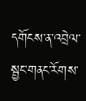དགོངས་ན་འབྲེལ་སྦྱང་གནང་རོགས་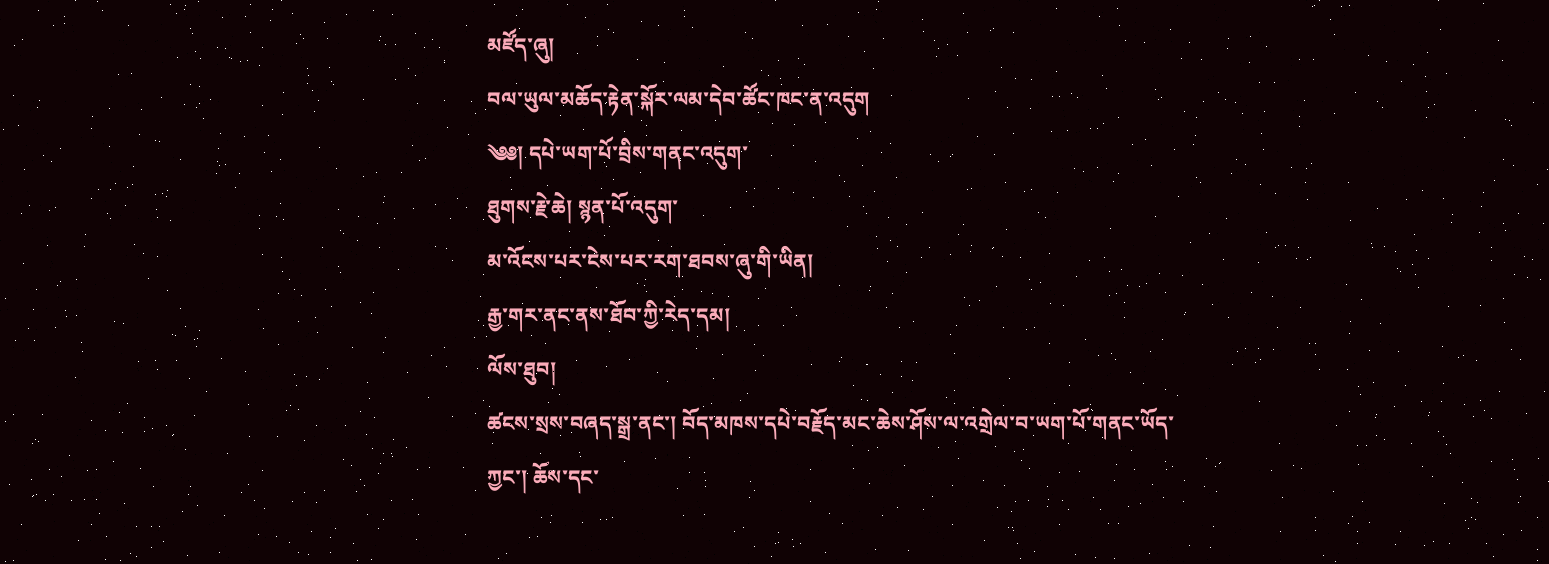མཛོད་ཞུ།
བལ་ཡུལ་མཆོད་རྟེན་སྐོར་ལམ་དེབ་ཚོང་ཁང་ན་འདུག
༄༅། དཔེ་ཡག་པོ་བྲིས་གནང་འདུག་
ཐུགས་རྗེ་ཆེ། སྙན་པོ་འདུག་
མ་འོངས་པར་ངེས་པར་རག་ཐབས་ཞུ་གི་ཡིན།
རྒྱ་གར་ནང་ནས་ཐོབ་ཀྱི་རེད་དམ།
ལོས་ཐུབ།
ཚངས་སྲས་བཞད་སྒྲ་ནང་། བོད་མཁས་དཔེ་བརྗོད་མང་ཆེས་ཤོས་ལ་འགྲེལ་བ་ཡག་པོ་གནང་ཡོད་ཀྱང་། ཆོས་དང་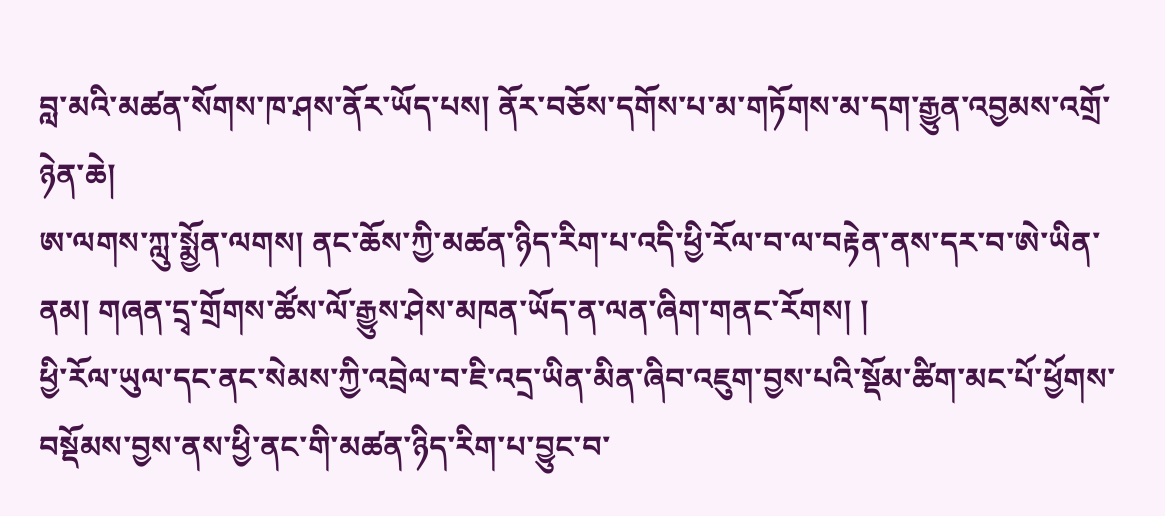བླ་མའི་མཚན་སོགས་ཁ་ཤས་ནོར་ཡོད་པས། ནོར་བཅོས་དགོས་པ་མ་གཏོགས་མ་དག་རྒྱུན་འབྱམས་འགྲོ་ཉེན་ཆེ།
ཨ་ལགས་ཀླུ་སྨྱོན་ལགས། ནང་ཆོས་ཀྱི་མཚན་ཉིད་རིག་པ་འདི་ཕྱི་རོལ་བ་ལ་བརྟེན་ནས་དར་བ་ཨེ་ཡིན་ནམ། གཞན་དྲྭ་གྲོགས་ཚོས་ལོ་རྒྱུས་ཤེས་མཁན་ཡོད་ན་ལན་ཞིག་གནང་རོགས། །
ཕྱི་རོལ་ཡུལ་དང་ནང་སེམས་ཀྱི་འབྲེལ་བ་ཇི་འདྲ་ཡིན་མིན་ཞིབ་འཇུག་བྱས་པའི་སྡོམ་ཚིག་མང་པོ་ཕྱོགས་བསྡོམས་བྱས་ནས་ཕྱི་ནང་གི་མཚན་ཉིད་རིག་པ་བྱུང་བ་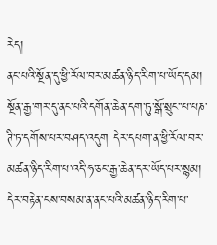རེད།
ནང་པའི་སྔོན་དུ་ཕྱི་རོལ་བར་མཚན་ཉིད་རིག་པ་ཡོད་དམ། སྔོན་རྒྱ་གར་དུ་ནང་པའི་དགོན་ཆེན་དག་ཏུ་སྒོ་སྲུང་་པ་པཎ་ཊི་ཏ་དགོས་པར་བཤད་འདུག དེར་དཔག་ན་ཕྱི་རོལ་བར་མཚན་ཉིད་རིག་པ་འདི་ཧ་ཅང་རྒྱ་ཆེན་དར་ཡོད་པར་སྙམ། དེར་བརྟེན་ངས་བསམ་ན་ནང་པའི་མཚན་ཉིད་རིག་པ་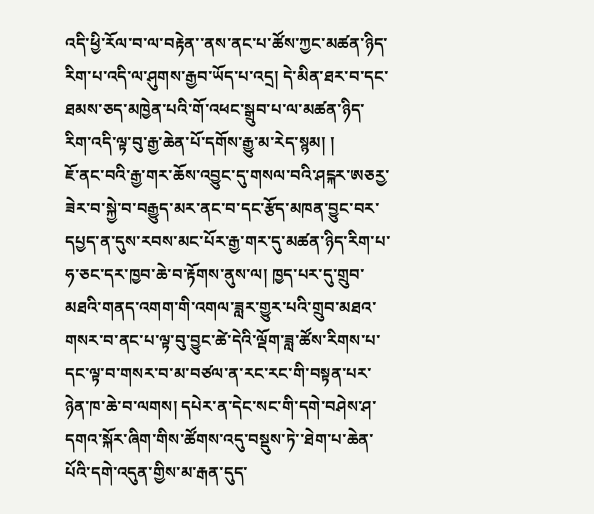འདི་ཕྱི་རོལ་བ་ལ་བརྟེན་་ནས་ནང་པ་ཚོས་ཀྱང་མཚན་ཉིད་རིག་པ་འདི་ལ་ཤུགས་རྒྱབ་ཡོད་པ་འདྲ། དེ་མིན་ཐར་བ་དང་ཐམས་ཅད་མཁྱེན་པའི་གོ་འཕང་སྒྲུབ་པ་ལ་མཚན་ཉིད་རིག་འདི་ལྟ་བུ་རྒྱ་ཆེན་པོ་དགོས་རྒྱུ་མ་རེད་སྙམ། །
ཇོ་ནང་བའི་རྒྱ་གར་ཆོས་འབྱུང་དུ་གསལ་བའི་ཤངྐར་ཨཅརྱ་ཟེར་བ་སྐྱེ་བ་བརྒྱུད་མར་ནང་བ་དང་རྩོད་མཁན་བྱུང་བར་དཔྱད་ན་དུས་རབས་མང་པོར་རྒྱ་གར་དུ་མཚན་ཉིད་རིག་པ་ཧ་ཅང་དར་ཁྱབ་ཆེ་བ་རྟོགས་ནུས་ལ། ཁྱད་པར་དུ་གྲུབ་མཐའི་གནད་འགག་གི་འགལ་ཟླར་གྱུར་པའི་གྲུབ་མཐའ་གསར་བ་ནང་པ་ལྟ་བུ་བྱུང་ཚེ་དེའི་ལྡོག་ཟླ་ཚོས་རིགས་པ་དང་ལྟ་བ་གསར་བ་མ་བཙལ་ན་རང་རང་གི་བསྟན་པར་ཉེན་ཁ་ཆེ་བ་ལགས། དཔེར་ན་དེང་སང་གི་དགེ་བཤེས་ཤ་དགའ་སྐོར་ཞིག་གིས་ཚོགས་འདུ་བསྡུས་ཏེ་་ཐེག་པ་ཆེན་པོའི་དགེ་འདུན་གྱིས་མ་རྒན་དུད་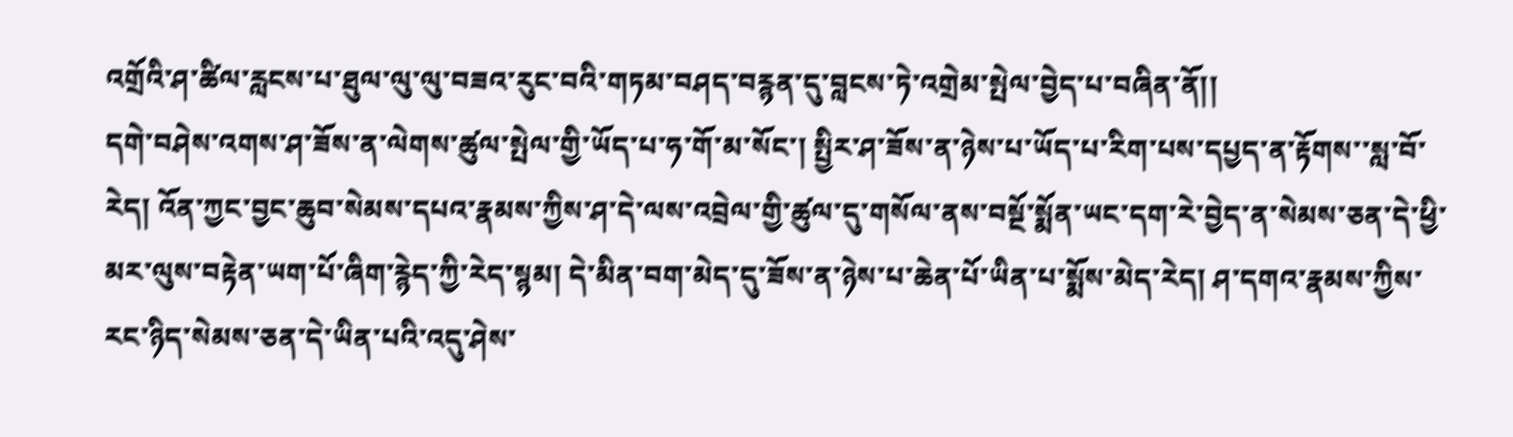འགྲོའི་ཤ་ཚིལ་རླངས་པ་ཐུལ་ལུ་ལུ་བཟའ་རུང་བའི་གཏམ་བཤད་བརྙན་དུ་བླངས་ཏེ་འགྲེམ་སྤེལ་བྱེད་པ་བཞིན་ནོ།།
དགེ་བཤེས་འགས་ཤ་ཟོས་ན་ལེགས་ཚུལ་སྤེལ་གྱི་ཡོད་པ་ཧ་གོ་མ་སོང་། སྤྱིར་ཤ་ཟོས་ན་ཉེས་པ་ཡོད་པ་རིག་པས་དཔྱད་ན་རྟོགས་་སླ་བོ་རེད། འོན་ཀྱང་བྱང་ཆུབ་སེམས་དཔའ་རྣམས་ཀྱིས་ཤ་དེ་ལས་འབྲེལ་གྱི་ཚུལ་དུ་གསོལ་ནས་བསྔོ་སྨོན་ཡང་དག་རེ་བྱེད་ན་སེམས་ཅན་དེ་ཕྱི་མར་ལུས་བརྟེན་ཡག་པོ་ཞིག་རྙེད་ཀྱི་རེད་སྙམ། དེ་མིན་བག་མེད་དུ་ཟོས་ན་ཉེས་པ་ཆེན་པོ་ཡིན་པ་སྨོས་མེད་རེད། ཤ་དགའ་རྣམས་ཀྱིས་རང་ཉིད་སེམས་ཅན་དེ་ཡིན་པའི་འདུ་ཤེས་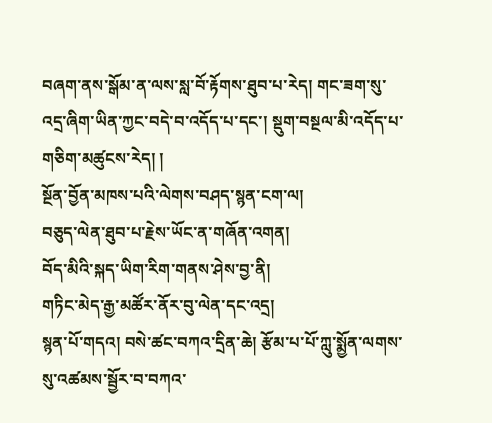བཞག་ནས་སྒོམ་ན་ལས་སླ་བོ་རྟོགས་ཐུབ་པ་རེད། གང་ཟག་སུ་འདྲ་ཞིག་ཡིན་ཀྱང་བདེ་བ་འདོད་པ་དང་། སྡུག་བསྔལ་མི་འདོད་པ་གཅིག་མཚུངས་རེད། །
སྔོན་བྱོན་མཁས་པའི་ལེགས་བཤད་སྙན་ངག་ལ།
བཅུད་ལེན་ཐུབ་པ་རྗེས་ཡོང་ན་གཞོན་འགན།
བོད་མིའི་སྐད་ཡིག་རིག་གནས་ཤེས་བྱ་ནི།
གཏིང་མེད་རྒྱ་མཚོར་ནོར་བུ་ལེན་དང་འདྲ།
སྙན་པོ་གདའ། བསེ་ཚང་བཀའ་དྲིན་ཆེ། རྩོམ་པ་པོ་ཀླུ་སྨྱོན་ལགས་སུ་འཚམས་སྦྱོར་བ་བཀའ་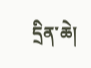དྲིན་ཆེ།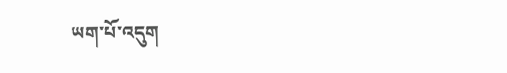ཡག་པོ་འདུག